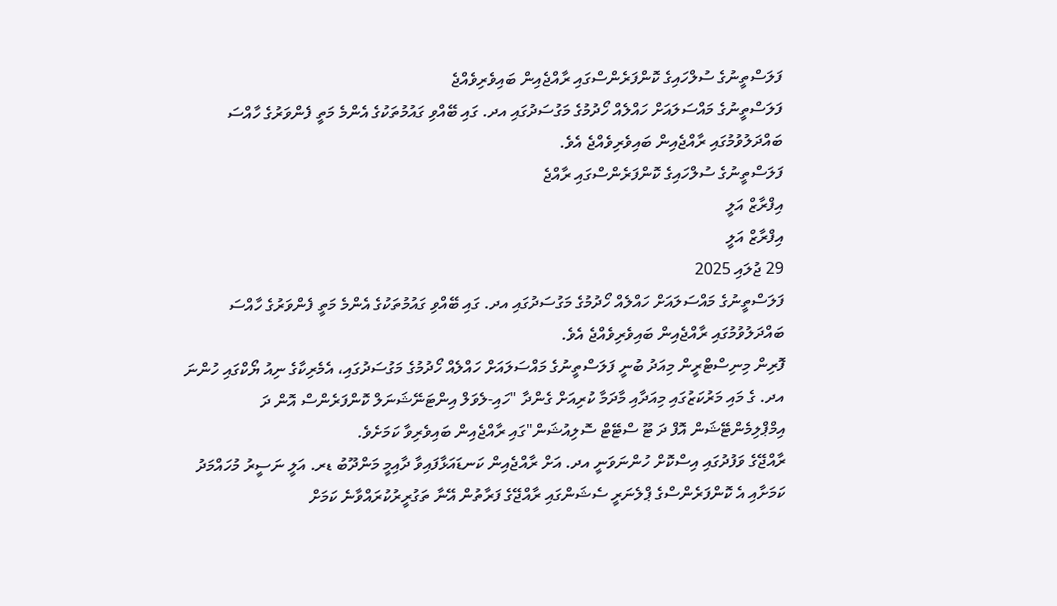ފަލަސްތީނުގެ ސުލްހައިގެ ކޮންފަރެންސްގައި ރާއްޖެއިން ބައިވެރިވެއްޖެ
ފަލަސްތީނުގެ މައްސަލައަށް ހައްލެއް ހޯދުމުގެ މަގުސަދުގައި އދ. ގައި ބޭއްވި ގައުމުތަކުގެ އެންމެ މަތީ ފެންވަރުގެ ހާއްސަ ބައްދަލުވުމުގައި ރާއްޖެއިން ބައިވެރިވެއްޖެ އެވެ.
ފަލަސްތީނުގެ ސުލްހައިގެ ކޮންފަރެންސްގައި ރާއްޖެ
އިފްރާޒް އަލީ
އިފްރާޒް އަލީ
29 ޖުލައި 2025
ފަލަސްތީނުގެ މައްސަލައަށް ހައްލެއް ހޯދުމުގެ މަގުސަދުގައި އދ. ގައި ބޭއްވި ގައުމުތަކުގެ އެންމެ މަތީ ފެންވަރުގެ ހާއްސަ ބައްދަލުވުމުގައި ރާއްޖެއިން ބައިވެރިވެއްޖެ އެވެ.
ފޮރިން މިނިސްޓްރީން މިއަދު ބުނީ ފަލަސްތީނުގެ މައްސަލައަށް ހައްލެއް ހޯދުމުގެ މަގުސަދުގައި، އެމެރިކާގެ ނިއު ޔޯކްގައި ހުންނަ އދ. ގެ މައި މަރުކަޒުގައި މިއަދާއި މާދަމާ ކުރިއަށް ގެންދާ "ހައި-ލެވަލް އިންޓަނޭޝަނަލް ކޮންފަރެންސް އޮން ދަ އިމްޕްލިމެންޓޭޝަން އޮފް ދަ ޓޫ ސްޓޭޓް ސޮލިއުޝަން"ގައި ރާއްޖެއިން ބައިވެރިވާ ކަމަށެވެ.
ރާއްޖޭގެ ވަފުދުގައި އިސްކޮށް ހުންނަވަނީ އދ. އަށް ރާއްޖެއިން ކަނޑައަޅާފައިވާ ދާއިމީ މަންދޫބު ޑރ. އަލީ ނަސީރު މުހައްމަދު ކަމަށާއި އެ ކޮންފަރެންސްގެ ޕްލެނަރީ ސެޝަންގައި ރާއްޖޭގެ ފަރާތުން އޭނާ ތަގުރީރުކުރައްވާނެ ކަމަށް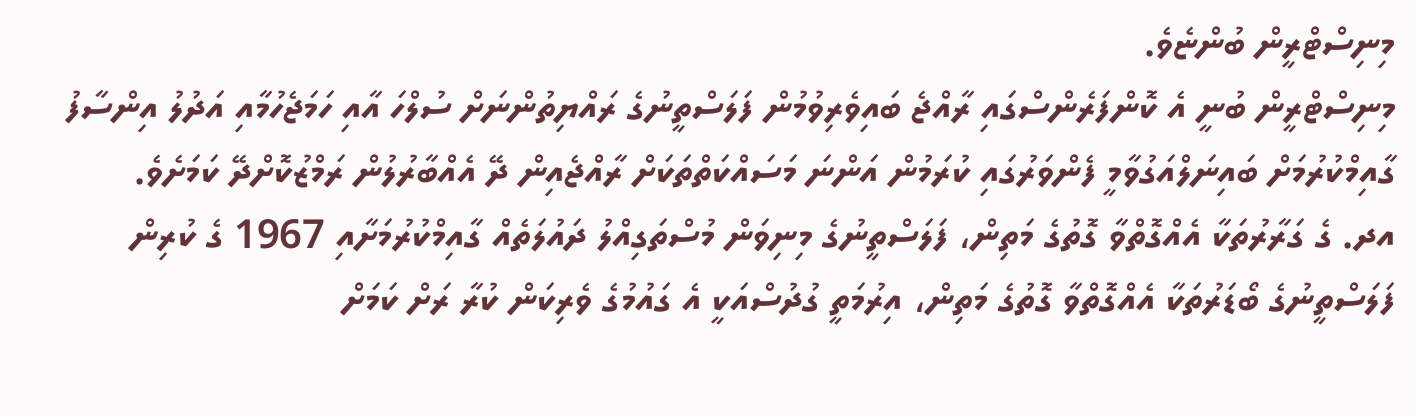މިނިސްޓްރީން ބުންޏެވެ.
މިނިސްޓްރީން ބުނީ އެ ކޮންފަރެންސްގައި ރާއްޖެ ބައިވެރިވުމުން ފަލަސްތީނުގެ ރައްޔިތުންނަށް ސުލްހަ އާއި ހަމަޖެހުމާއި އަދުލު އިންސާފު ގާއިމްކުރުމަށް ބައިނަލްއަގުވާމީ ފެންވަރުގައި ކުރަމުން އަންނަ މަސައްކަތްތަކަށް ރާއްޖެއިން ދޭ އެއްބާރުލުން ރަމްޒުކޮށްދޭ ކަމަށެވެ.
އދ. ގެ ގަރާރުތަކާ އެއްގޮތްވާ ގޮތުގެ މަތިން، ފަލަސްތީނުގެ މިނިވަން މުސްތަގިއްލު ދައުލަތެއް ގާއިމްކުރުމަށާއި 1967 ގެ ކުރިން ފަލަސްތީނުގެ ބޯޑަރުތަކާ އެއްގޮތްވާ ގޮތުގެ މަތިން، އިރުމަތީ ގުދުސްއަކީ އެ ގައުމުގެ ވެރިކަން ކުރާ ރަށް ކަމަށް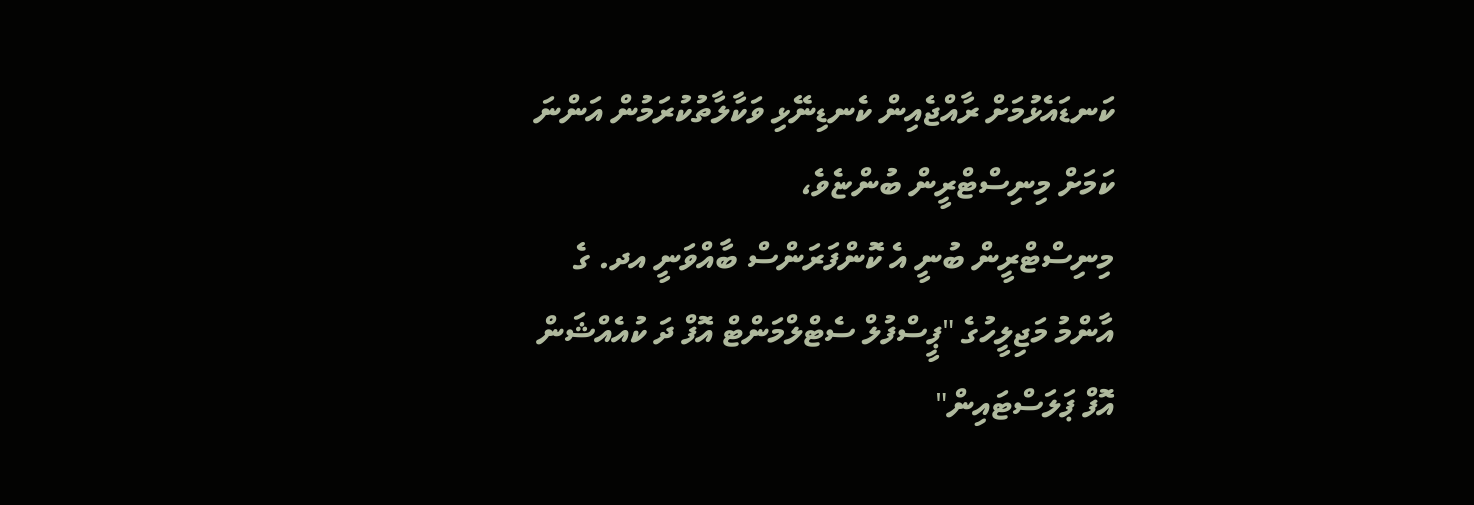ކަނޑައެޅުމަށް ރާއްޖެއިން ކެނޑިނޭޅި ވަކާލާތުކުރަމުން އަންނަ ކަމަށް މިނިސްޓްރީން ބުންޏެވެ،
މިނިސްޓްރީން ބުނީ އެ ކޮންފަރަންސް ބާއްވަނީ އދ. ގެ އާންމު މަޖިލީހުގެ "ޕީސްފުލް ސެޓްލްމަންޓް އޮފް ދަ ކުއެއްޝަން އޮފް ޕަލަސްޓައިން"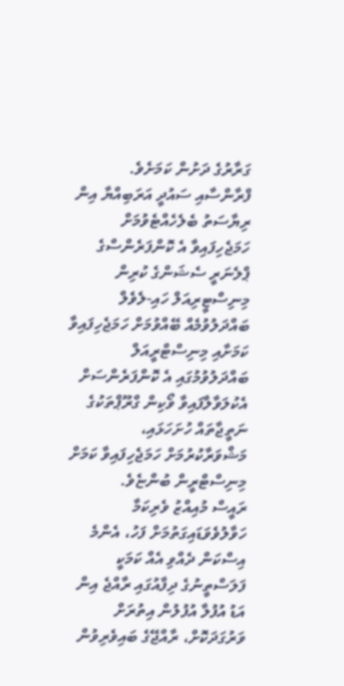ގަރާރުގެ ދަށުން ކަމަށެވެ.
ފްރާންސާއި ސައުދީ އަރަބިއްޔާ އިން ރިޔާސަތު ބެލެހެއްޓެވުމަށް ހަމަޖެހިފައިވާ އެ ކޮންފަރެންސްގެ ޕްލެނަރީ ސެޝަންގެ ކުރިން މިނިސްޓީރިއަލް ހައި-ލެވެލް ބައްދަލުވުމެއް ބޭއްވުމަށް ހަމަޖެހިފައިވާ ކަމަށާއި މިނިސްޓްރީއަލް ބައްދަލުވުމުގައި އެ ކޮންފަރެންސަށް އެކުލަވާލާފައިވާ ވޯކިން ގްރޫޕްތަކުގެ ނަތީޖާތައް ހުށަހަޅައި، މަޝްވަރާކުރުމަށް ހަމަޖެހިފައިވާ ކަމަށް މިނިސްޓްރީން ބުންޏެވެ.
ރައީސް މުއިއްޒު ވެރިކަމާ ހަވާލުވެވަޑައިގަތުމަށް ފަހު، އެންމެ އިސްކަން ދެއްވި އެއް ކަމަކީ ފަލަސްތީނުގެ ދިފާއުގައި ރާއްޖެ އިން އަޑު އުފުލާ އުފުލުން އިތުރަށް ވަރުގަދަކޮށް، ރާއްޖޭގެ ބައިވެރިވުން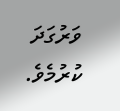ވަރުގަދަ ކުރުމެވެ.